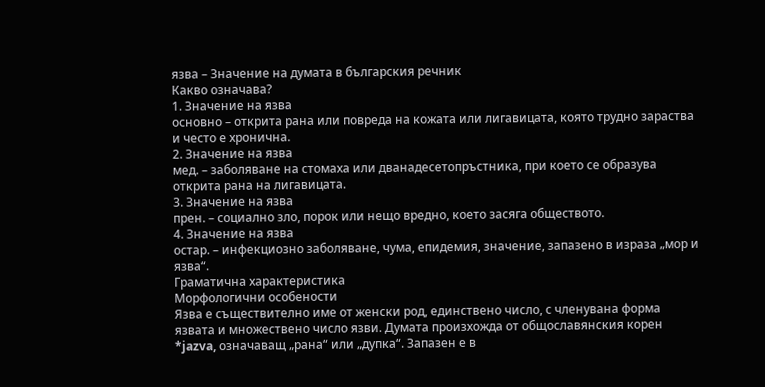язва – Значение на думата в българския речник
Какво означава?
1. Значение на язва
основно – открита рана или повреда на кожата или лигавицата, която трудно зараства и често е хронична.
2. Значение на язва
мед. – заболяване на стомаха или дванадесетопръстника, при което се образува открита рана на лигавицата.
3. Значение на язва
прен. – социално зло, порок или нещо вредно, което засяга обществото.
4. Значение на язва
остар. – инфекциозно заболяване, чума, епидемия, значение, запазено в израза „мор и язва“.
Граматична характеристика
Морфологични особености
Язва е съществително име от женски род, единствено число, с членувана форма язвата и множествено число язви. Думата произхожда от общославянския корен *jazva, означаващ „рана“ или „дупка“. Запазен е в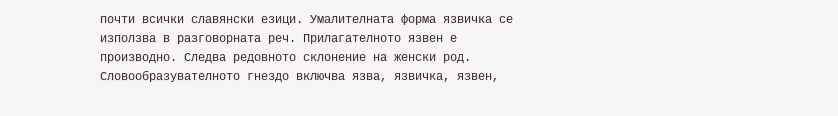почти всички славянски езици. Умалителната форма язвичка се използва в разговорната реч. Прилагателното язвен е производно. Следва редовното склонение на женски род. Словообразувателното гнездо включва язва, язвичка, язвен,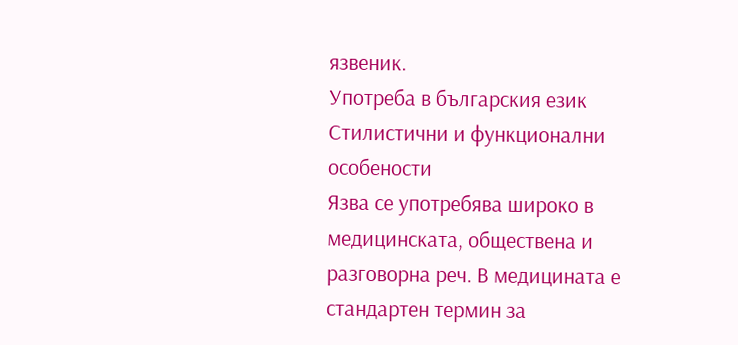язвеник.
Употреба в българския език
Стилистични и функционални особености
Язва се употребява широко в медицинската, обществена и разговорна реч. В медицината е стандартен термин за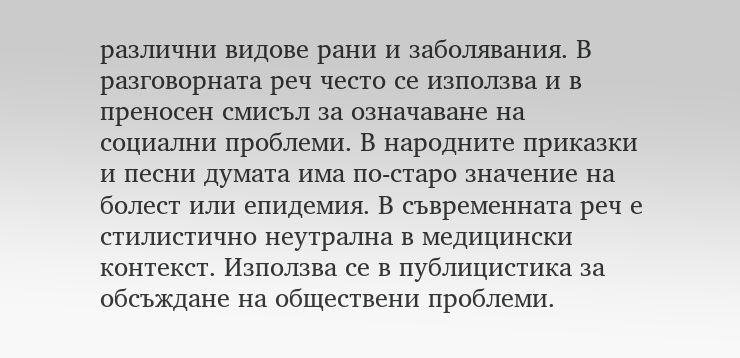различни видове рани и заболявания. В разговорната реч често се използва и в преносен смисъл за означаване на социални проблеми. В народните приказки и песни думата има по-старо значение на болест или епидемия. В съвременната реч е стилистично неутрална в медицински контекст. Използва се в публицистика за обсъждане на обществени проблеми.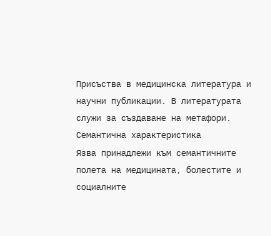Присъства в медицинска литература и научни публикации. В литературата служи за създаване на метафори.
Семантична характеристика
Язва принадлежи към семантичните полета на медицината, болестите и социалните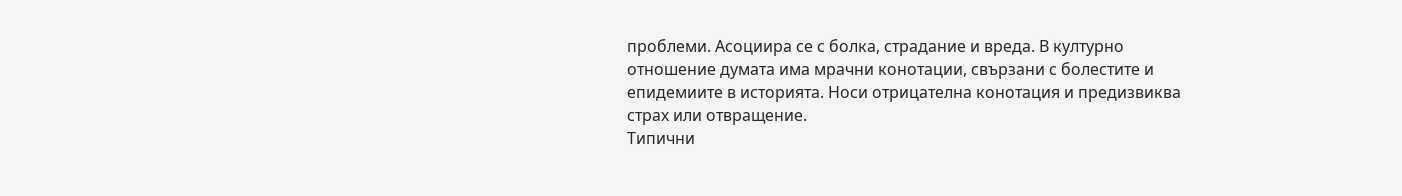проблеми. Асоциира се с болка, страдание и вреда. В културно отношение думата има мрачни конотации, свързани с болестите и епидемиите в историята. Носи отрицателна конотация и предизвиква страх или отвращение.
Типични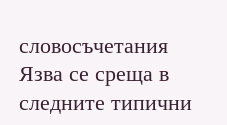словосъчетания
Язва се среща в следните типични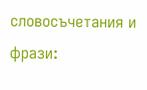словосъчетания и фрази: